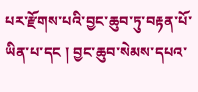པར་རྫོགས་པའི་བྱང་ཆུབ་ཏུ་བརྟན་པོ་ཡིན་པ་དང ། བྱང་ཆུབ་སེམས་དཔའ་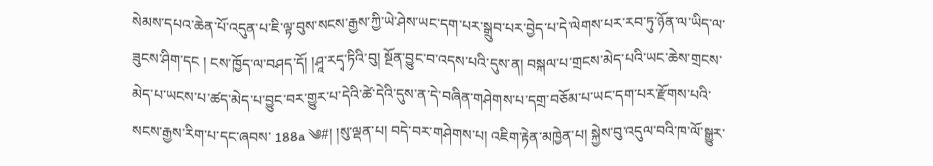སེམས་དཔའ་ཆེན་པོ་འདུན་པ་ཇི་ལྟ་བུས་སངས་རྒྱས་ཀྱི་ཡེ་ཤེས་ཡང་དག་པར་སྒྲུབ་པར་བྱེད་པ་དེ་ལེགས་པར་རབ་ཏུ་ཉོན་ལ་ཡིད་ལ་ཟུངས་ཤིག་དང ། ངས་ཁྱོད་ལ་བཤད་དོ། །ཤཱ་རདྭ་ཏིའི་བུ། སྔོན་བྱུང་བ་འདས་པའི་དུས་ན། བསྐལ་པ་གྲངས་མེད་པའི་ཡང་ཆེས་གྲངས་མེད་པ་ཡངས་པ་ཚད་མེད་པ་བྱུང་བར་གྱུར་པ་དེའི་ཚེ་དེའི་དུས་ན་དེ་བཞིན་གཤེགས་པ་དགྲ་བཅོམ་པ་ཡང་དག་པར་རྫོགས་པའི་སངས་རྒྱས་རིག་པ་དང་ཞབས་ 188a ༄#། །སུ་ལྡན་པ། བདེ་བར་གཤེགས་པ། འཇིག་རྟེན་མཁྱེན་པ། སྐྱེས་བུ་འདུལ་བའི་ཁ་ལོ་སྒྱུར་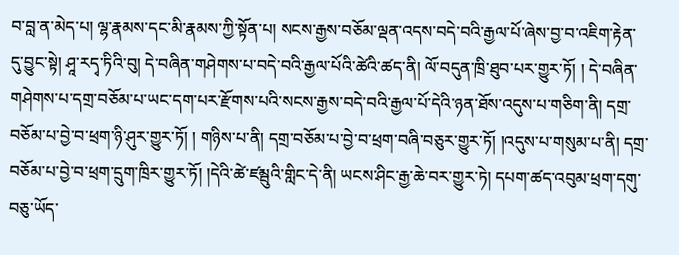བ་བླ་ན་མེད་པ། ལྷ་རྣམས་དང་མི་རྣམས་ཀྱི་སྟོན་པ། སངས་རྒྱས་བཅོམ་ལྡན་འདས་བདེ་བའི་རྒྱལ་པོ་ཞེས་བྱ་བ་འཇིག་རྟེན་དུ་བྱུང་སྟེ། ཤཱ་རདྭ་ཏིའི་བུ། དེ་བཞིན་གཤེགས་པ་བདེ་བའི་རྒྱལ་པོའི་ཚེའི་ཚད་ནི། ལོ་བདུན་ཁྲི་ཐུབ་པར་གྱུར་ཏོ། ། དེ་བཞིན་གཤེགས་པ་དགྲ་བཅོམ་པ་ཡང་དག་པར་རྫོགས་པའི་སངས་རྒྱས་བདེ་བའི་རྒྱལ་པོ་དེའི་ཉན་ཐོས་འདུས་པ་གཅིག་ནི། དགྲ་བཅོམ་པ་བྱེ་བ་ཕྲག་ཉི་ཤུར་གྱུར་ཏོ། ། གཉིས་པ་ནི། དགྲ་བཅོམ་པ་བྱེ་བ་ཕྲག་བཞི་བཅུར་གྱུར་ཏོ། །འདུས་པ་གསུམ་པ་ནི། དགྲ་བཅོམ་པ་བྱེ་བ་ཕྲག་དྲུག་ཁྲིར་གྱུར་ཏོ། །དེའི་ཚེ་ཛམྦུའི་གླིང་དེ་ནི། ཡངས་ཤིང་རྒྱ་ཆེ་བར་གྱུར་ཏེ། དཔག་ཚད་འབུམ་ཕྲག་དགུ་བཅུ་ཡོད་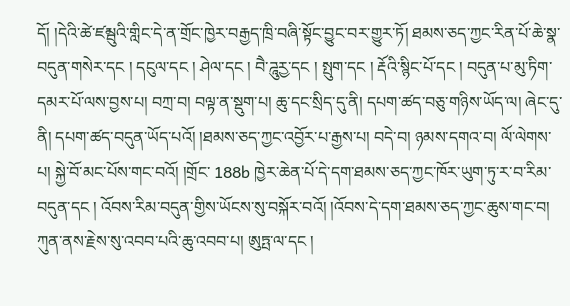དོ། །དེའི་ཚེ་ཛམྦུའི་གླིང་དེ་ན་གྲོང་ཁྱེར་བརྒྱད་ཁྲི་བཞི་སྟོང་བྱུང་བར་གྱུར་ཏོ། ཐམས་ཅད་ཀྱང་རིན་པོ་ཆེ་སྣ་བདུན་གསེར་དང ། དངུལ་དང ། ཤེལ་དང ། བཻ་ཌཱུརྱ་དང ། སྤུག་དང ། རྡོའི་སྙིང་པོ་དང ། བདུན་པ་མུ་ཏིག་དམར་པོ་ལས་བྱས་པ། བཀྲ་བ། བལྟ་ན་སྡུག་པ། ཆུ་དང་སྲིད་དུ་ནི། དཔག་ཚད་བཅུ་གཉིས་ཡོད་ལ། ཞེང་དུ་ནི། དཔག་ཚད་བདུན་ཡོད་པའོ། །ཐམས་ཅད་ཀྱང་འབྱོར་པ་རྒྱས་པ། བདེ་བ། ཉམས་དགའ་བ། ལོ་ལེགས་པ། སྐྱེ་བོ་མང་པོས་གང་བའོ། །གྲོང་ 188b ཁྱེར་ཆེན་པོ་དེ་དག་ཐམས་ཅད་ཀྱང་ཁོར་ཡུག་ཏུ་ར་བ་རིམ་བདུན་དང ། འོབས་རིམ་བདུན་གྱིས་ཡོངས་སུ་བསྐོར་བའོ། །འོབས་དེ་དག་ཐམས་ཅད་ཀྱང་ཆུས་གང་བ། ཀུན་ནས་རྗེས་སུ་འབབ་པའི་ཆུ་འབབ་པ། ཨུཏྤ་ལ་དང །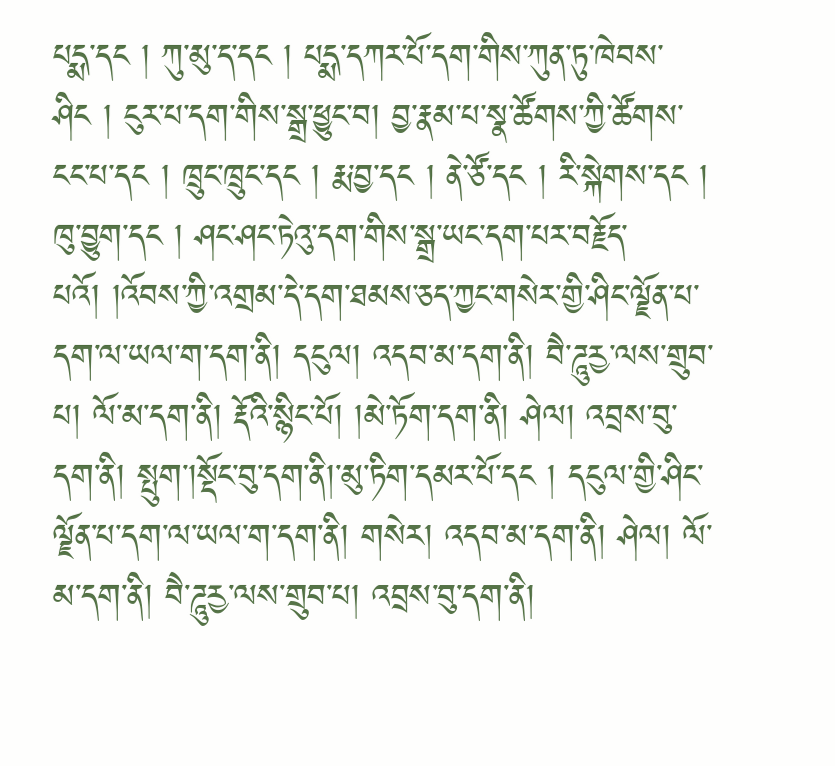པདྨ་དང ། ཀུ་མུ་ད་དང ། པདྨ་དཀར་པོ་དག་གིས་ཀུན་ཏུ་ཁེབས་ཤིང ། ངུར་པ་དག་གིས་སྒྲ་ཕྱུང་བ། བྱ་རྣམ་པ་སྣ་ཚོགས་ཀྱི་ཚོགས་ངང་པ་དང ། ཁྲུང་ཁྲུང་དང ། རྨ་བྱ་དང ། ནེ་ཙོ་དང ། རི་སྐེགས་དང ། ཁུ་བྱུག་དང ། ཤང་ཤང་ཏེའུ་དག་གིས་སྒྲ་ཡང་དག་པར་བརྗོད་པའོ། །འོབས་ཀྱི་འགྲམ་དེ་དག་ཐམས་ཅད་ཀྱང་གསེར་གྱི་ཤིང་ལྗོན་པ་དག་ལ་ཡལ་ག་དག་ནི། དངུལ། འདབ་མ་དག་ནི། བཻ་ཌཱུརྱ་ལས་གྲུབ་པ། ལོ་མ་དག་ནི། རྡོའི་སྙིང་པོ། །མེ་ཏོག་དག་ནི། ཤེལ། འབྲས་བུ་དག་ནི། སྤུག་།སྡོང་བུ་དག་ནི།་མུ་ཏིག་དམར་པོ་དང ། དངུལ་གྱི་ཤིང་ལྗོན་པ་དག་ལ་ཡལ་ག་དག་ནི། གསེར། འདབ་མ་དག་ནི། ཤེལ། ལོ་མ་དག་ནི། བཻ་ཌཱུརྱ་ལས་གྲུབ་པ། འབྲས་བུ་དག་ནི།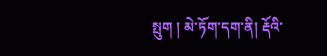སྤུག ། མེ་ཏོག་དག་ནི། རྡོའི་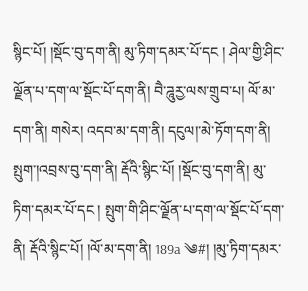སྙིང་པོ། །སྡོང་བུ་དག་ནི། མུ་ཏིག་དམར་པོ་དང ། ཤེལ་གྱི་ཤིང་ལྗོན་པ་དག་ལ་སྡོང་པོ་དག་ནི། བཻ་ཌཱུརྱ་ལས་གྲུབ་པ། ལོ་མ་དག་ནི། གསེར། འདབ་མ་དག་ནི། དངུལ།་མེ་ཏོག་དག་ནི། སྤུག་།འབྲས་བུ་དག་ནི། རྡོའི་སྙིང་པོ། །སྡོང་བུ་དག་ནི། མུ་ཏིག་དམར་པོ་དང ། སྤུག་གི་ཤིང་ལྗོན་པ་དག་ལ་སྡོང་པོ་དག་ནི། རྡོའི་སྙིང་པོ། །ལོ་མ་དག་ནི། 189a ༄#། །མུ་ཏིག་དམར་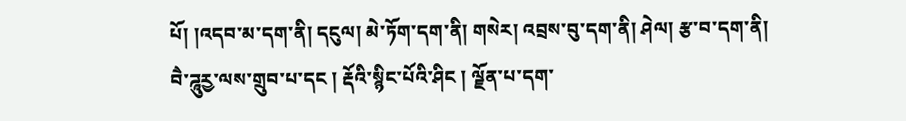པོ། །འདབ་མ་དག་ནི། དངུལ། མེ་ཏོག་དག་ནི། གསེར། འབྲས་བུ་དག་ནི། ཤེལ། རྩ་བ་དག་ནི། བཻ་ཌཱུརྱ་ལས་གྲུབ་པ་དང ། རྡོའི་སྙིང་པོའི་ཤིང ། ལྗོན་པ་དག་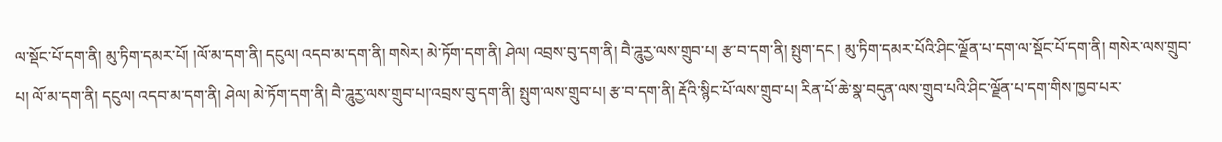ལ་སྡོང་པོ་དག་ནི། མུ་ཏིག་དམར་པོ། །ལོ་མ་དག་ནི། དངུལ། འདབ་མ་དག་ནི། གསེར། མེ་ཏོག་དག་ནི། ཤེལ། འབྲས་བུ་དག་ནི། བཻ་ཌཱུརྱ་ལས་གྲུབ་པ། རྩ་བ་དག་ནི། སྤུག་དང ། མུ་ཏིག་དམར་པོའི་ཤིང་ལྗོན་པ་དག་ལ་སྡོང་པོ་དག་ནི། གསེར་ལས་གྲུབ་པ། ལོ་མ་དག་ནི། དངུལ། འདབ་མ་དག་ནི། ཤེལ། མེ་ཏོག་དག་ནི། བཻ་ཌཱུརྱ་ལས་གྲུབ་པ།་འབྲས་བུ་དག་ནི། སྤུག་ལས་གྲུབ་པ། རྩ་བ་དག་ནི། རྡོའི་སྙིང་པོ་ལས་གྲུབ་པ། རིན་པོ་ཆེ་སྣ་བདུན་ལས་གྲུབ་པའི་ཤིང་ལྗོན་པ་དག་གིས་ཁྱབ་པར་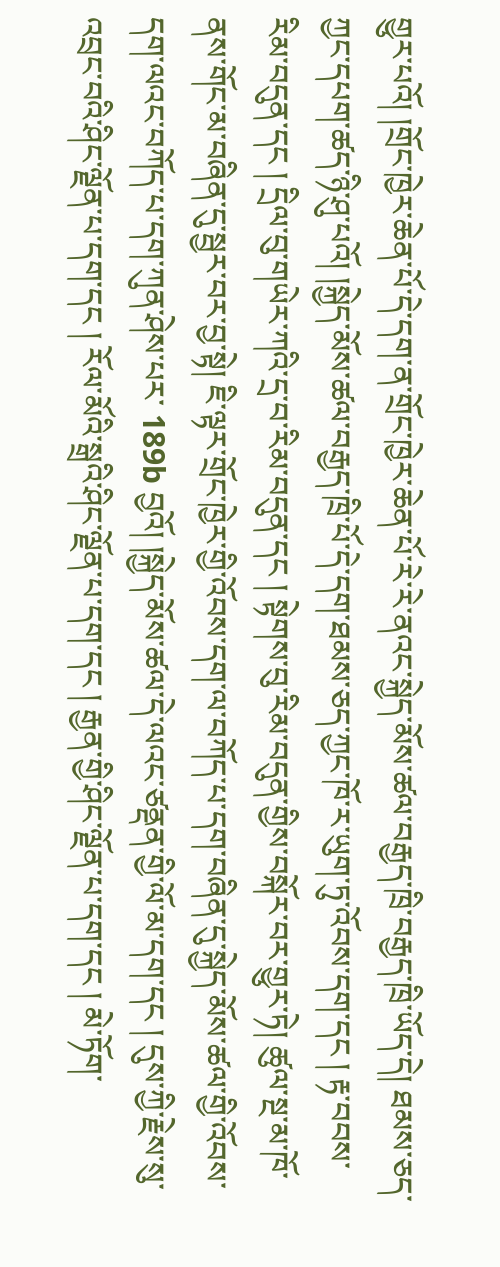གྱུར་པའོ། །གྲོང་ཁྱེར་ཆེན་པོ་དེ་དག་ན་གྲོང་ཁྱེར་ཆེན་པོ་རེ་རེ་ནའང་སྐྱེད་མོས་ཚལ་བརྒྱད་ཁྲི་བརྒྱད་ཁྲི་ཡོད་དེ། ཐམས་ཅད་ཀྱང་དཔག་ཚད་ཉི་ཤུ་པའོ། །སྐྱེད་མོས་ཚལ་བརྒྱད་ཁྲི་པོ་དེ་དག་ཐམས་ཅད་ཀྱང་ཁོ་ར་ཡུག་ཏུ་འོབས་དག་དང ། རྟ་བབས་རིམ་བདུན་དང ། དྲིལ་བུ་གཡེར་ཀའི་དྲ་བ་རིམ་བདུན་དང ། སྟེགས་བུ་རིམ་བདུན་གྱིས་བསྐོར་བར་གྱུར་ཏེ། ཚུལ་སྔ་མ་ཁོ་ནས་གོང་མ་བཞིན་དུ་སྦྱར་བར་བྱ་སྟེ། ཇི་ལྟར་གྲོང་ཁྱེར་གྱི་འོབས་དག་ལ་བཀོད་པ་དག་བཞིན་དུ་སྐྱེད་མོས་ཚལ་གྱི་འོབས་དག་ལའང་བཀོད་པ་དག་ཀུན་ཤེས་པར་ 189b བྱའོ། །སྐྱེད་མོས་ཚལ་དེ་ལའང་ཙནྡན་གྱི་ལོ་མ་དག་དང ། དུས་ཀྱི་རྗེས་སུ་འབྲང་བའི་ཤིང་ལྗོན་པ་དག་དང ། རོལ་མོའི་སྒྲའི་ཤིང་ལྗོན་པ་དག་དང ། རྒྱན་གྱི་ཤིང་ལྗོན་པ་དག་དང ། མེ་ཏོག་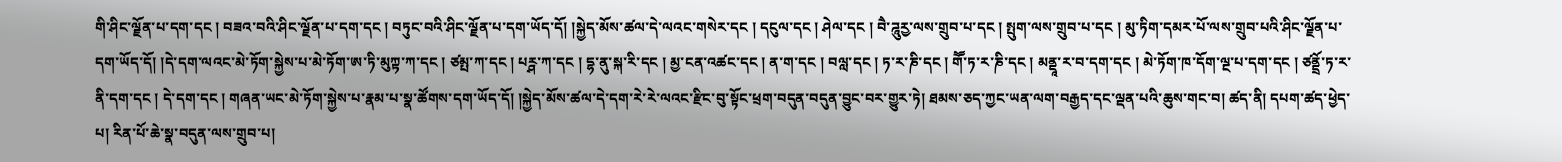གི་ཤིང་ལྗོན་པ་དག་དང ། བཟའ་བའི་ཤིང་ལྗོན་པ་དག་དང ། བཏུང་བའི་ཤིང་ལྗོན་པ་དག་ཡོད་དོ། །སྐྱེད་མོས་ཚལ་དེ་ལའང་གསེར་དང ། དངུལ་དང ། ཤེལ་དང ། བཻ་ཌཱུརྱ་ལས་གྲུབ་པ་དང ། སྤུག་ལས་གྲུབ་པ་དང ། མུ་ཏིག་དམར་པོ་ལས་གྲུབ་པའི་ཤིང་ལྗོན་པ་དག་ཡོད་དོ། །དེ་དག་ལའང་མེ་ཏོག་སྐྱེས་པ་མེ་ཏོག་ཨ་ཏི་མུཀྟ་ཀ་དང ། ཙམྤ་ཀ་དང ། པཪྴ་ཀ་དང ། དྷ་ནུ་སྐ་རི་དང ། མྱ་ངན་འཚང་དང ། ན་ག་དང ། བལླ་དང ། ཏ་ར་ཎི་དང ། གཽ་ཏ་ར་ཎི་དང ། མནྡཱ་ར་བ་དག་དང ། མེ་ཏོག་ཁ་དོག་ལྔ་པ་དག་དང ། ཙནྡྲོ་ཏ་ར་ནི་དག་དང ། དེ་དག་དང ། གཞན་ཡང་མེ་ཏོག་སྐྱེས་པ་རྣམ་པ་སྣ་ཚོགས་དག་ཡོད་དོ། །སྐྱེད་མོས་ཚལ་དེ་དག་རེ་རེ་ལའང་རྫིང་བུ་སྟོང་ཕྲག་བདུན་བདུན་བྱུང་བར་གྱུར་ཏེ། ཐམས་ཅད་ཀྱང་ཡན་ལག་བརྒྱད་དང་ལྡན་པའི་ཆུས་གང་བ། ཚད་ནི། དཔག་ཚད་ཕྱེད་པ། རིན་པོ་ཆེ་སྣ་བདུན་ལས་གྲུབ་པ།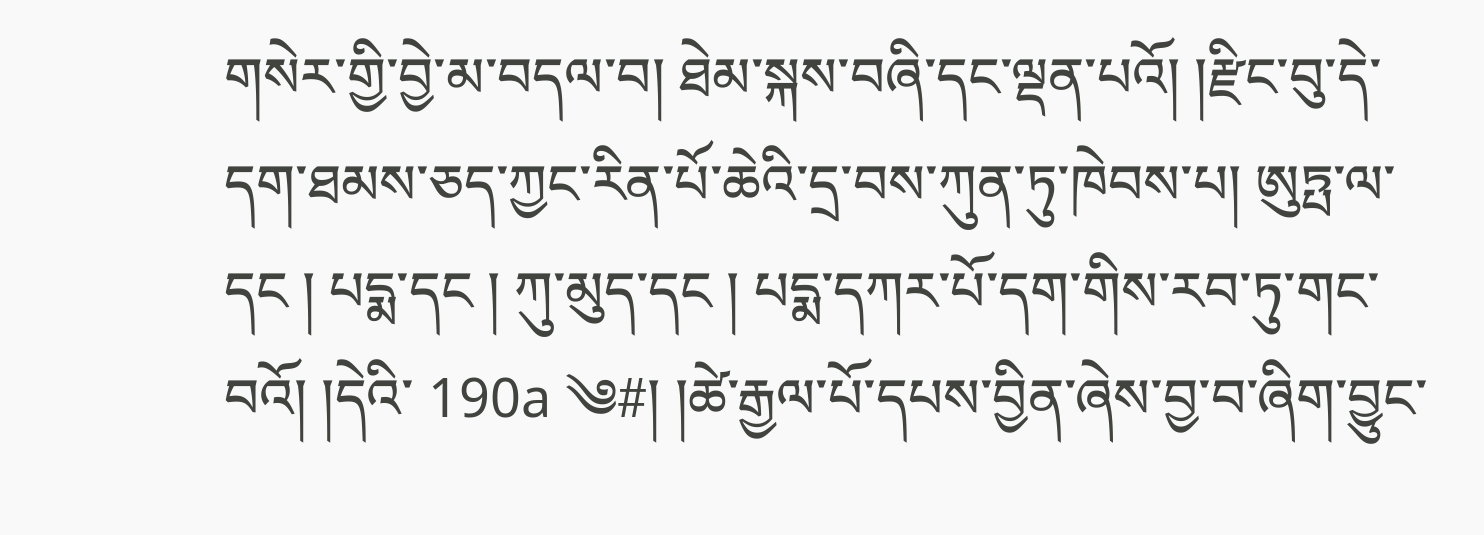གསེར་གྱི་བྱེ་མ་བདལ་བ། ཐེམ་སྐས་བཞི་དང་ལྡན་པའོ། །རྫིང་བུ་དེ་དག་ཐམས་ཅད་ཀྱང་རིན་པོ་ཆེའི་དྲ་བས་ཀུན་ཏུ་ཁེབས་པ། ཨུཏྤ་ལ་དང ། པདྨ་དང ། ཀུ་མུད་དང ། པདྨ་དཀར་པོ་དག་གིས་རབ་ཏུ་གང་བའོ། །དེའི་ 190a ༄#། །ཚེ་རྒྱལ་པོ་དཔས་བྱིན་ཞེས་བྱ་བ་ཞིག་བྱུང་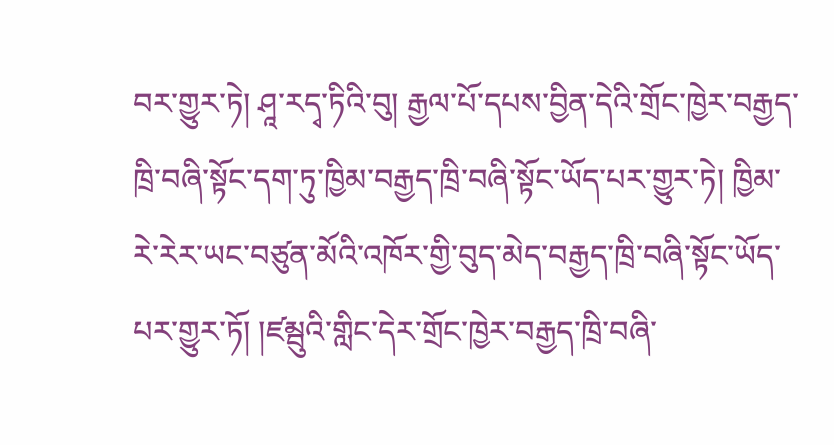བར་གྱུར་ཏེ། ཤཱ་རདྭ་ཏིའི་བུ། རྒྱལ་པོ་དཔས་བྱིན་དེའི་གྲོང་ཁྱེར་བརྒྱད་ཁྲི་བཞི་སྟོང་དག་ཏུ་ཁྱིམ་བརྒྱད་ཁྲི་བཞི་སྟོང་ཡོད་པར་གྱུར་ཏེ། ཁྱིམ་རེ་རེར་ཡང་བཙུན་མོའི་འཁོར་གྱི་བུད་མེད་བརྒྱད་ཁྲི་བཞི་སྟོང་ཡོད་པར་གྱུར་ཏོ། །ཛམྦུའི་གླིང་དེར་གྲོང་ཁྱེར་བརྒྱད་ཁྲི་བཞི་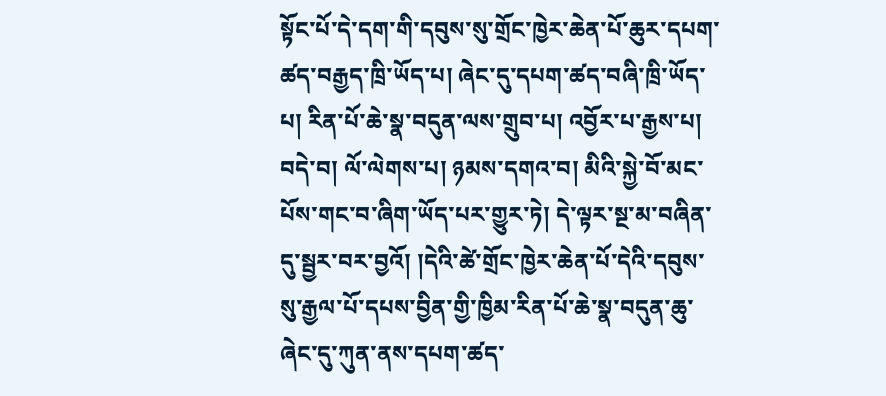སྟོང་པོ་དེ་དག་གི་དབུས་སུ་གྲོང་ཁྱེར་ཆེན་པོ་ཆུར་དཔག་ཚད་བརྒྱད་ཁྲི་ཡོད་པ། ཞེང་དུ་དཔག་ཚད་བཞི་ཁྲི་ཡོད་པ། རིན་པོ་ཆེ་སྣ་བདུན་ལས་གྲུབ་པ། འབྱོར་པ་རྒྱས་པ། བདེ་བ། ལོ་ལེགས་པ། ཉམས་དགའ་བ། མིའི་སྐྱེ་བོ་མང་པོས་གང་བ་ཞིག་ཡོད་པར་གྱུར་ཏེ། དེ་ལྟར་སྔ་མ་བཞིན་དུ་སྦྱར་བར་བྱའོ། །དེའི་ཚེ་གྲོང་ཁྱེར་ཆེན་པོ་དེའི་དབུས་སུ་རྒྱལ་པོ་དཔས་བྱིན་གྱི་ཁྱིམ་རིན་པོ་ཆེ་སྣ་བདུན་ཆུ་ཞེང་དུ་ཀུན་ནས་དཔག་ཚད་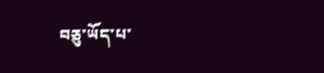བཅུ་ཡོད་པ་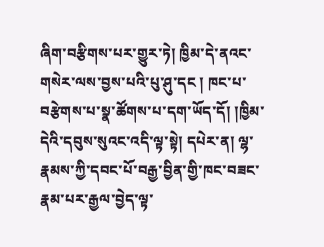ཞིག་བརྩིགས་པར་གྱུར་ཏེ། ཁྱིམ་དེ་ནའང་གསེར་ལས་བྱས་པའི་པུ་ཤུ་དང ། ཁང་པ་བརྩེགས་པ་སྣ་ཚོགས་པ་དག་ཡོད་དོ། །ཁྱིམ་དེའི་དབུས་སུའང་འདི་ལྟ་སྟེ། དཔེར་ན། ལྷ་རྣམས་ཀྱི་དབང་པོ་བརྒྱ་བྱིན་གྱི་ཁང་བཟང་རྣམ་པར་རྒྱལ་བྱེད་ལྟ་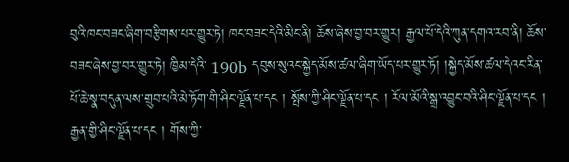བུའི་ཁང་བཟང་ཞིག་བརྩིགས་པར་གྱུར་ཏེ། ཁང་བཟང་དེའི་མིང་ནི། ཆོས་ཞེས་བྱ་བར་གྱུར། རྒྱལ་པོ་དེའི་ཀུན་དགའ་རབ་ནི། ཆོས་བཟང་ཞེས་བྱ་བར་གྱུར་ཏེ། ཁྱིམ་དེའི་ 190b དབུས་སུའང་སྐྱེད་མོས་ཚལ་ཞིག་ཡོད་པར་གྱུར་ཏོ། །སྐྱེད་མོས་ཚལ་དེའང་རིན་པོ་ཆེ་སྣ་བདུན་ལས་གྲུབ་པའི་མེ་ཏོག་གི་ཤིང་ལྗོན་པ་དང ། སྤོས་ཀྱི་ཤིང་ལྗོན་པ་དང ། རོལ་མོའི་སྒྲ་འབྱུང་བའི་ཤིང་ལྗོན་པ་དང ། རྒྱན་གྱི་ཤིང་ལྗོན་པ་དང ། གོས་ཀྱི་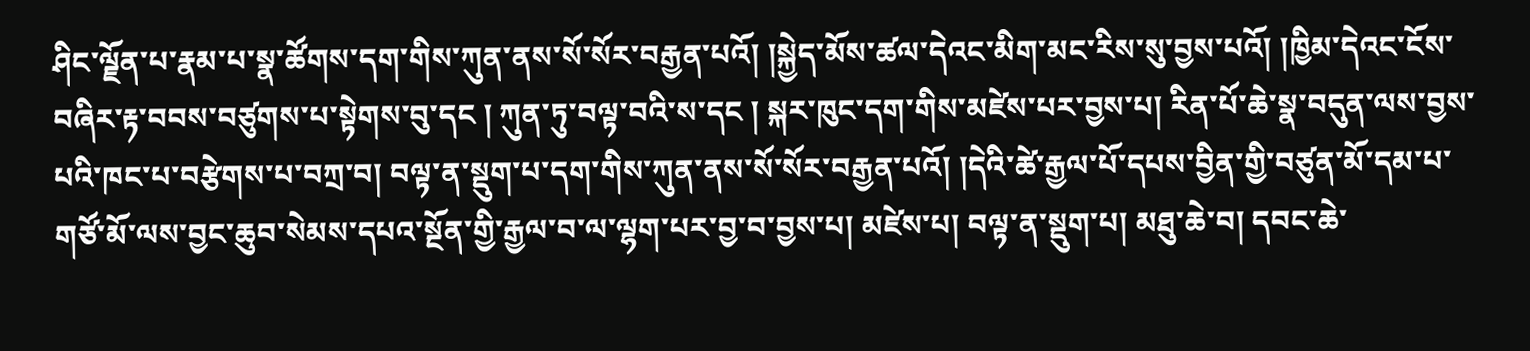ཤིང་ལྗོན་པ་རྣམ་པ་སྣ་ཚོགས་དག་གིས་ཀུན་ནས་སོ་སོར་བརྒྱན་པའོ། །སྐྱེད་མོས་ཚལ་དེའང་མིག་མང་རིས་སུ་བྱས་པའོ། །ཁྱིམ་དེའང་ངོས་བཞིར་རྟ་བབས་བཙུགས་པ་སྟེགས་བུ་དང ། ཀུན་ཏུ་བལྟ་བའི་ས་དང ། སྐར་ཁུང་དག་གིས་མཛེས་པར་བྱས་པ། རིན་པོ་ཆེ་སྣ་བདུན་ལས་བྱས་པའི་ཁང་པ་བརྩེགས་པ་བཀྲ་བ། བལྟ་ན་སྡུག་པ་དག་གིས་ཀུན་ནས་སོ་སོར་བརྒྱན་པའོ། །དེའི་ཚེ་རྒྱལ་པོ་དཔས་བྱིན་གྱི་བཙུན་མོ་དམ་པ་གཙོ་མོ་ལས་བྱང་ཆུབ་སེམས་དཔའ་སྔོན་གྱི་རྒྱལ་བ་ལ་ལྷག་པར་བྱ་བ་བྱས་པ། མཛེས་པ། བལྟ་ན་སྡུག་པ། མཐུ་ཆེ་བ། དབང་ཆེ་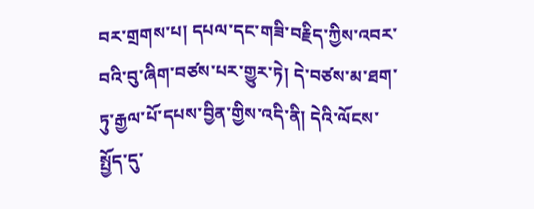བར་གྲགས་པ། དཔལ་དང་གཟི་བརྗིད་ཀྱིས་འབར་བའི་བུ་ཞིག་བཙས་པར་གྱུར་ཏེ། དེ་བཙས་མ་ཐག་ཏུ་རྒྱལ་པོ་དཔས་བྱིན་གྱིས་འདི་ནི། དེའི་ལོངས་སྤྱོད་དུ་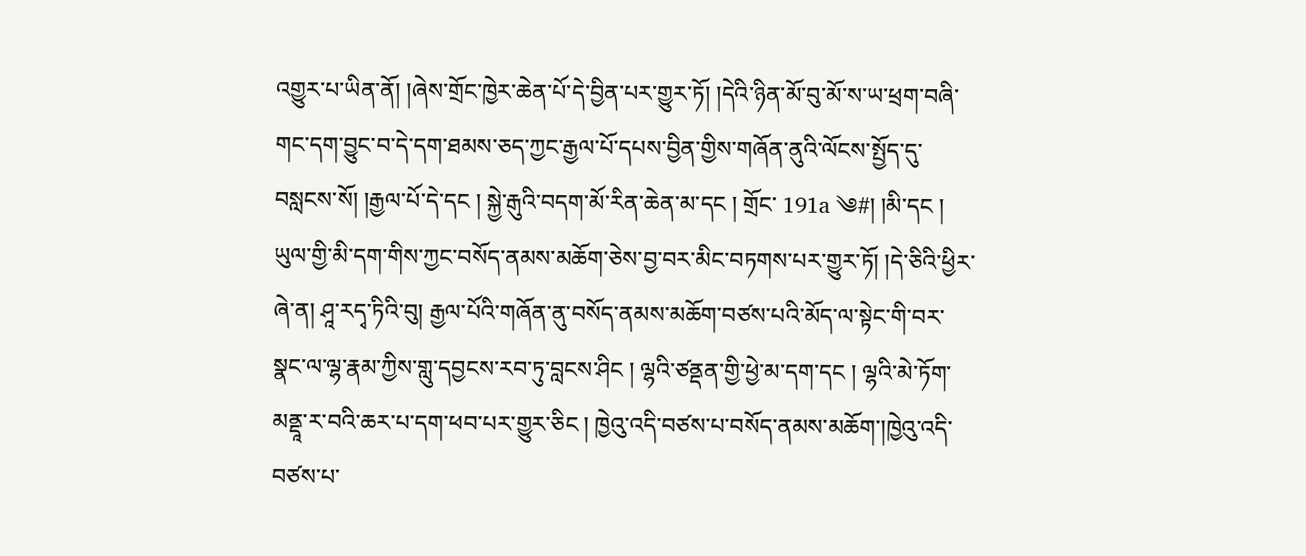འགྱུར་པ་ཡིན་ནོ། །ཞེས་གྲོང་ཁྱེར་ཆེན་པོ་དེ་བྱིན་པར་གྱུར་ཏོ། །དེའི་ཉིན་མོ་བུ་མོ་ས་ཡ་ཕྲག་བཞི་གང་དག་བྱུང་བ་དེ་དག་ཐམས་ཅད་ཀྱང་རྒྱལ་པོ་དཔས་བྱིན་གྱིས་གཞོན་ནུའི་ལོངས་སྤྱོད་དུ་བསླངས་སོ། །རྒྱལ་པོ་དེ་དང ། སྐྱེ་རྒུའི་བདག་མོ་རིན་ཆེན་མ་དང ། གྲོང་ 191a ༄#། །མི་དང ། ཡུལ་གྱི་མི་དག་གིས་ཀྱང་བསོད་ནམས་མཆོག་ཅེས་བྱ་བར་མིང་བཏགས་པར་གྱུར་ཏོ། །དེ་ཅིའི་ཕྱིར་ཞེ་ན། ཤཱ་རདྭ་ཏིའི་བུ། རྒྱལ་པོའི་གཞོན་ནུ་བསོད་ནམས་མཆོག་བཙས་པའི་མོད་ལ་སྟེང་གི་བར་སྣང་ལ་ལྷ་རྣམ་ཀྱིས་གླུ་དབྱངས་རབ་ཏུ་བླངས་ཤིང ། ལྷའི་ཙནྡན་གྱི་ཕྱེ་མ་དག་དང ། ལྷའི་མེ་ཏོག་མནྡཱ་ར་བའི་ཆར་པ་དག་ཕབ་པར་གྱུར་ཅིང ། ཁྱེའུ་འདི་བཙས་པ་བསོད་ནམས་མཆོག་།ཁྱེའུ་འདི་བཙས་པ་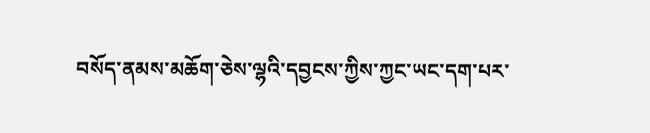བསོད་ནམས་མཆོག་ཅེས་ལྷའི་དབྱངས་ཀྱིས་ཀྱང་ཡང་དག་པར་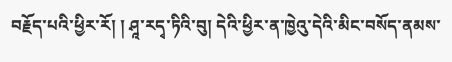བརྗོད་པའི་ཕྱིར་རོ། ། ཤཱ་རདྭ་ཏིའི་བུ། དེའི་ཕྱིར་ན་ཁྱེའུ་དེའི་མིང་བསོད་ནམས་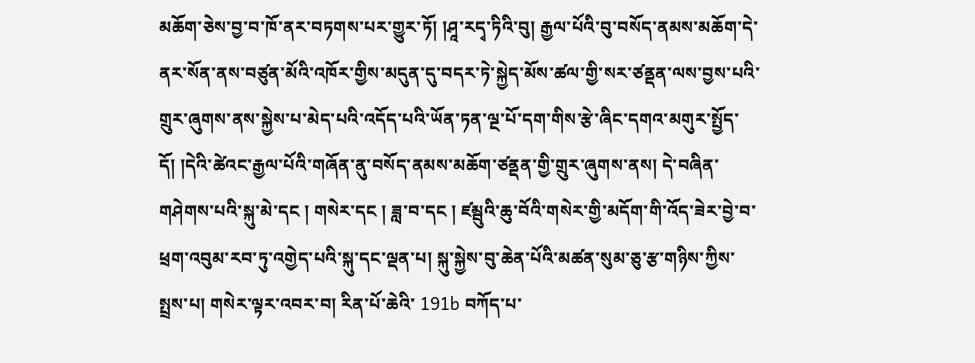མཆོག་ཅེས་བྱ་བ་ཁོ་ནར་བཏགས་པར་གྱུར་ཏོ། །ཤཱ་རདྭ་ཏིའི་བུ། རྒྱལ་པོའི་བུ་བསོད་ནམས་མཆོག་དེ་ནར་སོན་ནས་བཙུན་མོའི་འཁོར་གྱིས་མདུན་དུ་བདར་ཏེ་སྐྱེད་མོས་ཚལ་གྱི་སར་ཙནྡན་ལས་བྱས་པའི་གྲུར་ཞུགས་ནས་སྐྱེས་པ་མེད་པའི་འདོད་པའི་ཡོན་ཏན་ལྔ་པོ་དག་གིས་རྩེ་ཞིང་དགའ་མགུར་སྤྱོད་དོ། །དེའི་ཚེའང་རྒྱལ་པོའི་གཞོན་ནུ་བསོད་ནམས་མཆོག་ཙནྡན་གྱི་གྲུར་ཞུགས་ནས། དེ་བཞིན་གཤེགས་པའི་སྐུ་མེ་དང ། གསེར་དང ། ཟླ་བ་དང ། ཛམྦུའི་ཆུ་བོའི་གསེར་གྱི་མདོག་གི་འོད་ཟེར་བྱེ་བ་ཕྲག་འབུམ་རབ་ཏུ་འགྱེད་པའི་སྐུ་དང་ལྡན་པ། སྐུ་སྐྱེས་བུ་ཆེན་པོའི་མཚན་སུམ་ཅུ་རྩ་གཉིས་ཀྱིས་སྤྲས་པ། གསེར་ལྟར་འབར་བ། རིན་པོ་ཆེའི་ 191b བཀོད་པ་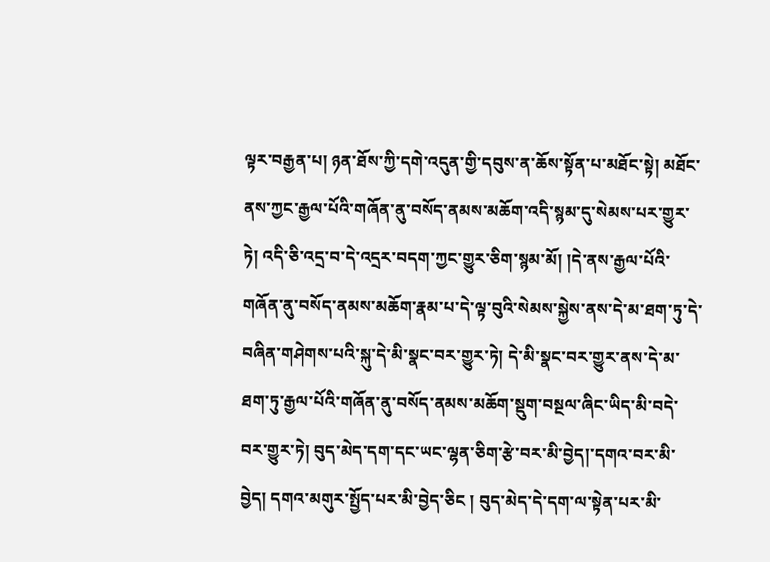ལྟར་བརྒྱན་པ། ཉན་ཐོས་ཀྱི་དགེ་འདུན་གྱི་དབུས་ན་ཆོས་སྟོན་པ་མཐོང་སྟེ། མཐོང་ནས་ཀྱང་རྒྱལ་པོའི་གཞོན་ནུ་བསོད་ནམས་མཆོག་འདི་སྙམ་དུ་སེམས་པར་གྱུར་ཏེ། འདི་ཅི་འདྲ་བ་དེ་འདྲར་བདག་ཀྱང་གྱུར་ཅིག་སྙམ་མོ། །དེ་ནས་རྒྱལ་པོའི་གཞོན་ནུ་བསོད་ནམས་མཆོག་རྣམ་པ་དེ་ལྟ་བུའི་སེམས་སྐྱེས་ནས་དེ་མ་ཐག་ཏུ་དེ་བཞིན་གཤེགས་པའི་སྐུ་དེ་མི་སྣང་བར་གྱུར་ཏེ། དེ་མི་སྣང་བར་གྱུར་ནས་དེ་མ་ཐག་ཏུ་རྒྱལ་པོའི་གཞོན་ནུ་བསོད་ནམས་མཆོག་སྡུག་བསྔལ་ཞིང་ཡིད་མི་བདེ་བར་གྱུར་ཏེ། བུད་མེད་དག་དང་ཡང་ལྷན་ཅིག་རྩེ་བར་མི་བྱེད།་དགའ་བར་མི་བྱེད། དགའ་མགུར་སྤྱོད་པར་མི་བྱེད་ཅིང ། བུད་མེད་དེ་དག་ལ་སྟེན་པར་མི་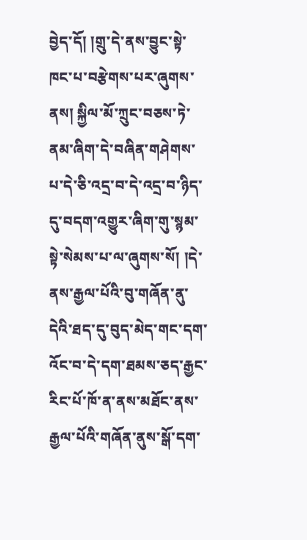བྱེད་དོ། །གྲུ་དེ་ནས་བྱུང་སྟེ་ཁང་པ་བརྩེགས་པར་ཞུགས་ནས། སྐྱིལ་མོ་ཀྲུང་བཅས་ཏེ་ནམ་ཞིག་དེ་བཞིན་གཤེགས་པ་དེ་ཅི་འདྲ་བ་དེ་འདྲ་བ་ཉིད་དུ་བདག་འགྱུར་ཞིག་གུ་སྙམ་སྟེ་སེམས་པ་ལ་ཞུགས་སོ། །དེ་ནས་རྒྱལ་པོའི་བུ་གཞོན་ནུ་དེའི་ཐད་དུ་བུད་མེད་གང་དག་འོང་བ་དེ་དག་ཐམས་ཅད་རྒྱང་རིང་པོ་ཁོ་ན་ནས་མཐོང་ནས་རྒྱལ་པོའི་གཞོན་ནུས་སྒོ་དག་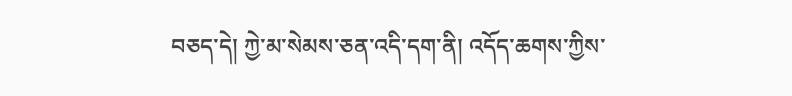བཅད་དེ། ཀྱེ་མ་སེམས་ཅན་འདི་དག་ནི། འདོད་ཆགས་ཀྱིས་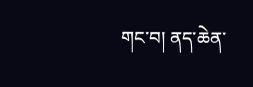གང་བ། ནད་ཆེན་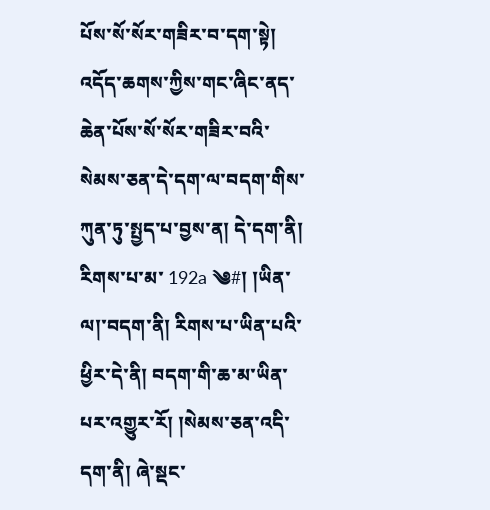པོས་སོ་སོར་གཟིར་བ་དག་སྟེ། འདོད་ཆགས་ཀྱིས་གང་ཞིང་ནད་ཆེན་པོས་སོ་སོར་གཟིར་བའི་སེམས་ཅན་དེ་དག་ལ་བདག་གིས་ཀུན་ཏུ་སྤྱད་པ་བྱས་ན། དེ་དག་ནི། རིགས་པ་མ་ 192a ༄#། །ཡིན་ལ།་བདག་ནི། རིགས་པ་ཡིན་པའི་ཕྱིར་དེ་ནི། བདག་གི་ཆ་མ་ཡིན་པར་འགྱུར་རོ། །སེམས་ཅན་འདི་དག་ནི། ཞེ་སྡང་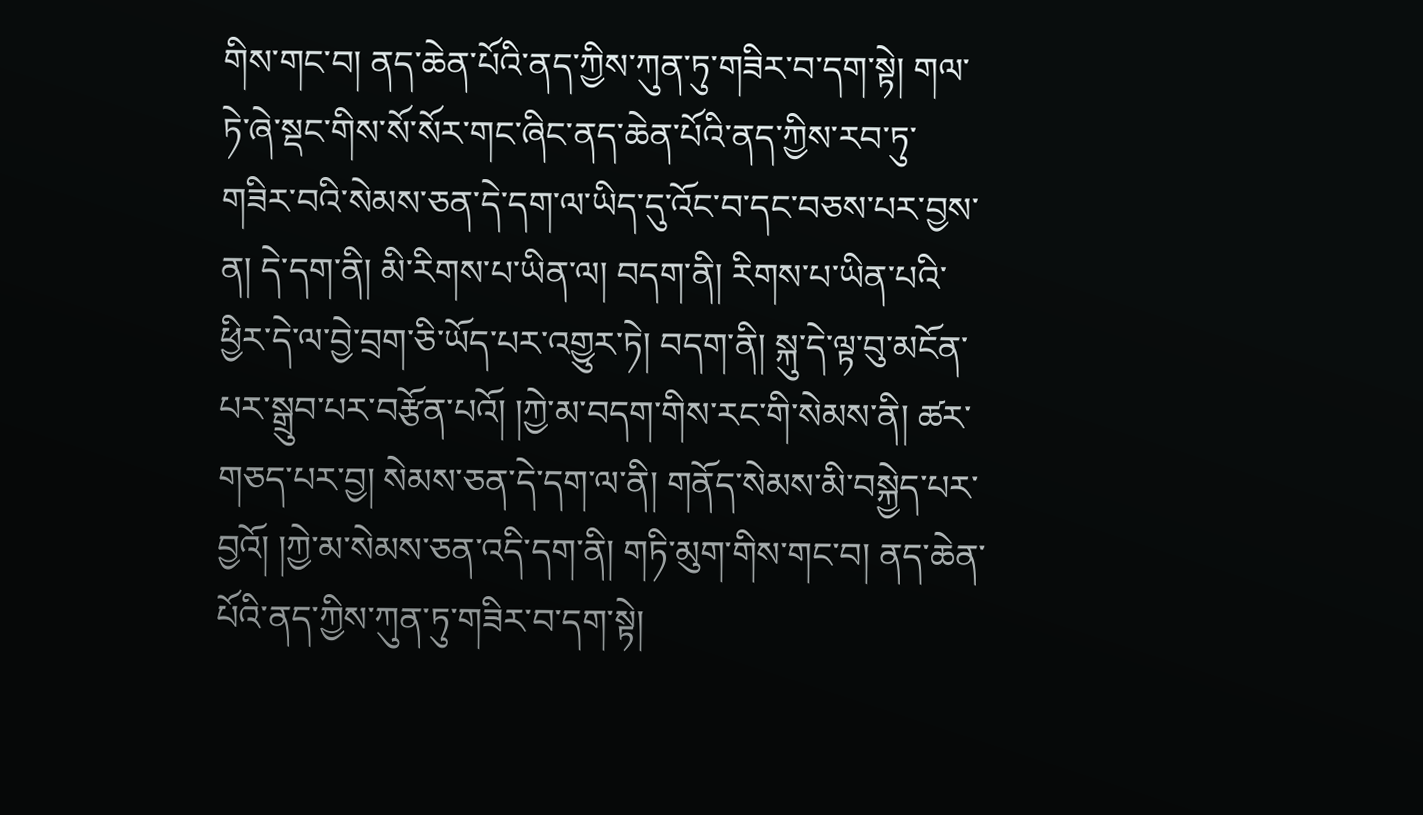གིས་གང་བ། ནད་ཆེན་པོའི་ནད་ཀྱིས་ཀུན་ཏུ་གཟིར་བ་དག་སྟེ། གལ་ཏེ་ཞེ་སྡང་གིས་སོ་སོར་གང་ཞིང་ནད་ཆེན་པོའི་ནད་ཀྱིས་རབ་ཏུ་གཟིར་བའི་སེམས་ཅན་དེ་དག་ལ་ཡིད་དུ་འོང་བ་དང་བཅས་པར་བྱས་ན། དེ་དག་ནི། མི་རིགས་པ་ཡིན་ལ། བདག་ནི། རིགས་པ་ཡིན་པའི་ཕྱིར་དེ་ལ་བྱེ་བྲག་ཅི་ཡོད་པར་འགྱུར་ཏེ། བདག་ནི། སྐུ་དེ་ལྟ་བུ་མངོན་པར་སྒྲུབ་པར་བརྩོན་པའོ། །ཀྱེ་མ་བདག་གིས་རང་གི་སེམས་ནི། ཚར་གཅད་པར་བྱ། སེམས་ཅན་དེ་དག་ལ་ནི། གནོད་སེམས་མི་བསྐྱེད་པར་བྱའོ། །ཀྱེ་མ་སེམས་ཅན་འདི་དག་ནི། གཏི་མུག་གིས་གང་བ། ནད་ཆེན་པོའི་ནད་ཀྱིས་ཀུན་ཏུ་གཟིར་བ་དག་སྟེ།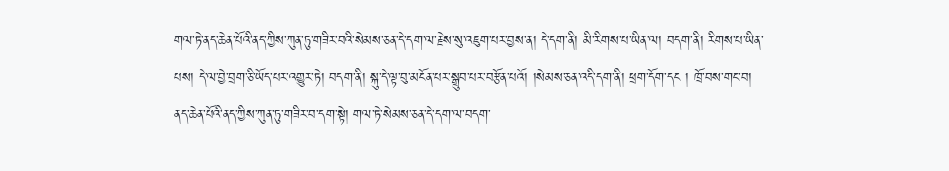གལ་ཏེ་ནད་ཆེན་པོའི་ནད་ཀྱིས་ཀུན་ཏུ་གཟིར་བའི་སེམས་ཅན་དེ་དག་ལ་རྗེས་སུ་འཇུག་པར་བྱས་ན། དེ་དག་ནི། མི་རིགས་པ་ཡིན་ལ། བདག་ནི། རིགས་པ་ཡིན་པས། དེ་ལ་བྱེ་བྲག་ཅི་ཡོད་པར་འགྱུར་ཏེ། བདག་ནི། སྐུ་དེ་ལྟ་བུ་མངོན་པར་སྒྲུབ་པར་བརྩོན་པའོ། །སེམས་ཅན་འདི་དག་ནི། ཕྲག་དོག་དང ། ཁྲོ་བས་གང་བ། ནད་ཆེན་པོའི་ནད་ཀྱིས་ཀུན་ཏུ་གཟིར་བ་དག་སྟེ། གལ་ཏེ་སེམས་ཅན་དེ་དག་ལ་བདག་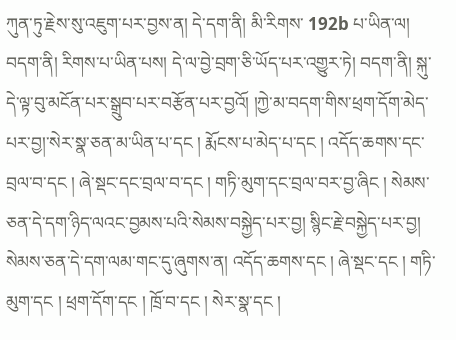ཀུན་ཏུ་རྗེས་སུ་འཇུག་པར་བྱས་ན། དེ་དག་ནི། མི་རིགས་ 192b པ་ཡིན་ལ། བདག་ནི། རིགས་པ་ཡིན་པས། དེ་ལ་བྱེ་བྲག་ཅི་ཡོད་པར་འགྱུར་ཏེ། བདག་ནི། སྐུ་དེ་ལྟ་བུ་མངོན་པར་སྒྲུབ་པར་བརྩོན་པར་བྱའོ། །ཀྱེ་མ་བདག་གིས་ཕྲག་དོག་མེད་པར་བྱ།་སེར་སྣ་ཅན་མ་ཡིན་པ་དང ། རྨོངས་པ་མེད་པ་དང ། འདོད་ཆགས་དང་བྲལ་བ་དང ། ཞེ་སྡང་དང་བྲལ་བ་དང ། གཏི་མུག་དང་བྲལ་བར་བྱ་ཞིང ། སེམས་ཅན་དེ་དག་ཉིད་ལའང་བྱམས་པའི་སེམས་བསྐྱེད་པར་བྱ། སྙིང་རྗེ་བསྐྱེད་པར་བྱ། སེམས་ཅན་དེ་དག་ལམ་གང་དུ་ཞུགས་ན། འདོད་ཆགས་དང ། ཞེ་སྡང་དང ། གཏི་མུག་དང ། ཕྲག་དོག་དང ། ཁྲོ་བ་དང ། སེར་སྣ་དང །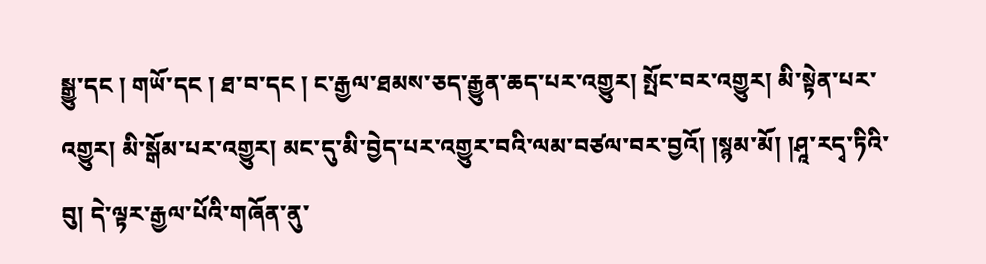སྒྱུ་དང ། གཡོ་དང ། ཐ་བ་དང ། ང་རྒྱལ་ཐམས་ཅད་རྒྱུན་ཆད་པར་འགྱུར། སྤོང་བར་འགྱུར། མི་སྟེན་པར་འགྱུར། མི་སྒོམ་པར་འགྱུར། མང་དུ་མི་བྱེད་པར་འགྱུར་བའི་ལམ་བཙལ་བར་བྱའོ། །སྙམ་མོ། །ཤཱ་རདྭ་ཏིའི་བུ། དེ་ལྟར་རྒྱལ་པོའི་གཞོན་ནུ་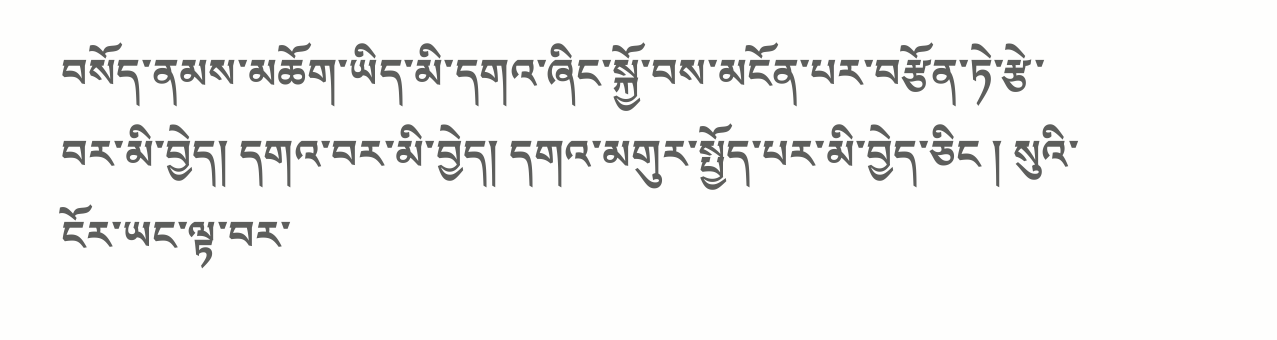བསོད་ནམས་མཆོག་ཡིད་མི་དགའ་ཞིང་སྐྱོ་བས་མངོན་པར་བརྩོན་ཏེ་རྩེ་བར་མི་བྱེད། དགའ་བར་མི་བྱེད། དགའ་མགུར་སྤྱོད་པར་མི་བྱེད་ཅིང ། སུའི་ངོར་ཡང་ལྟ་བར་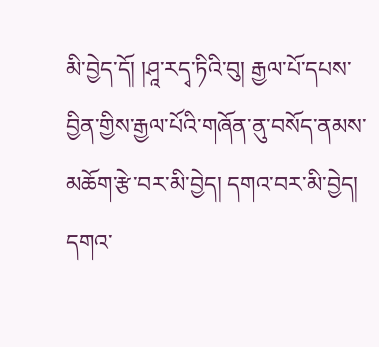མི་བྱེད་དོ། །ཤཱ་རདྭ་ཏིའི་བུ། རྒྱལ་པོ་དཔས་བྱིན་གྱིས་རྒྱལ་པོའི་གཞོན་ནུ་བསོད་ནམས་མཆོག་རྩེ་བར་མི་བྱེད། དགའ་བར་མི་བྱེད། དགའ་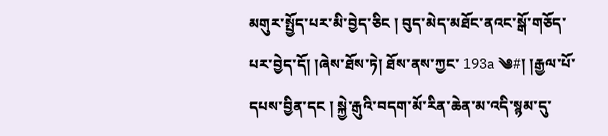མགུར་སྤྱོད་པར་མི་བྱེད་ཅིང ། བུད་མེད་མཐོང་ནའང་སྒོ་གཅོད་པར་བྱེད་དོ། །ཞེས་ཐོས་ཏེ། ཐོས་ནས་ཀྱང་ 193a ༄#། །རྒྱལ་པོ་དཔས་བྱིན་དང ། སྐྱེ་རྒུའི་བདག་མོ་རིན་ཆེན་མ་འདི་སྙམ་དུ་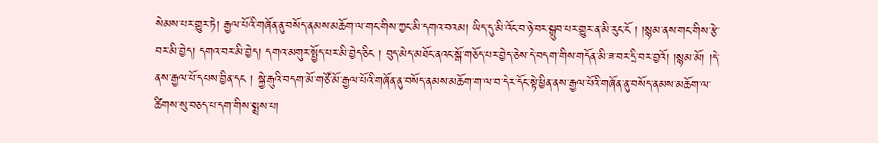སེམས་པར་གྱུར་ཏེ། རྒྱལ་པོའི་གཞོན་ནུ་བསོད་ནམས་མཆོག་ལ་གང་གིས་ཀྱང་མི་དགའ་བའམ། ཡིད་དུ་མི་འོང་བ་ཉེ་བར་སྒྲུབ་པར་གྱུར་ན་མི་རུང་ངོ ། །སྙམ་ནས་གང་གིས་རྩེ་བར་མི་བྱེད། དགའ་བར་མི་བྱེད། དགའ་མགུར་སྤྱོད་པར་མི་བྱེད་ཅིང ། བུད་མེད་མཐོང་ནའང་སྒོ་གཅོད་པར་བྱེད་ཅེས་དེ་བདག་གིས་གདོན་མི་ཟ་བར་དྲི་བར་བྱའོ། །སྙམ་མོ། །དེ་ནས་རྒྱལ་པོ་དཔས་བྱིན་དང ། སྐྱེ་རྒུའི་བདག་མོ་གཙོ་མོ་རྒྱལ་པོའི་གཞོན་ནུ་བསོད་ནམས་མཆོག་ག་ལ་བ་དེར་དོང་སྟེ་ཕྱིན་ནས་རྒྱལ་པོའི་གཞོན་ནུ་བསོད་ནམས་མཆོག་ལ་ཚིགས་སུ་བཅད་པ་དག་གིས་སྨྲས་པ།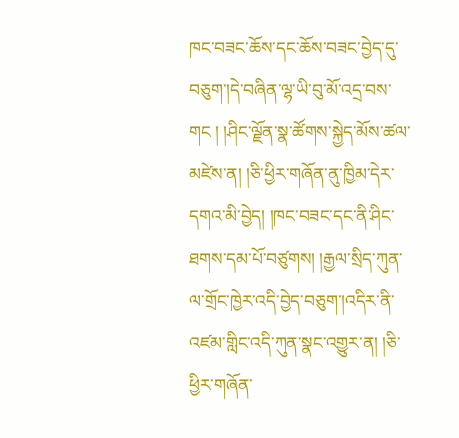ཁང་བཟང་ཆོས་དང་ཆོས་བཟང་བྱེད་དུ་བཅུག་།དེ་བཞིན་ལྷ་ཡི་བུ་མོ་འདྲ་བས་གང ། །ཤིང་ལྗོན་སྣ་ཚོགས་སྐྱེད་མོས་ཚལ་མཛེས་ན། །ཅི་ཕྱིར་གཞོན་ནུ་ཁྱིམ་དེར་དགའ་མི་བྱེད། །ཁང་བཟང་དང་ནི་ཤིང་ཐགས་དམ་པོ་བཙུགས། །རྒྱལ་སྲིད་ཀུན་ལ་གྲོང་ཁྱེར་འདི་བྱེད་བཅུག་།འདིར་ནི་འཛམ་གླིང་འདི་ཀུན་སྣང་འགྱུར་ན། །ཅི་ཕྱིར་གཞོན་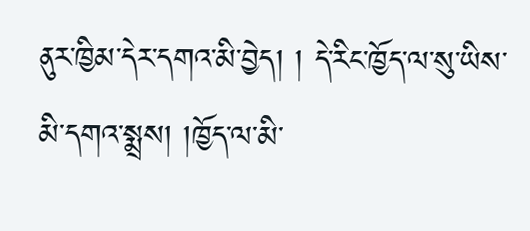ནུར་ཁྱིམ་དེར་དགའ་མི་བྱེད། ། དེ་རིང་ཁྱོད་ལ་སུ་ཡིས་མི་དགའ་སྨྲས། །ཁྱོད་ལ་མི་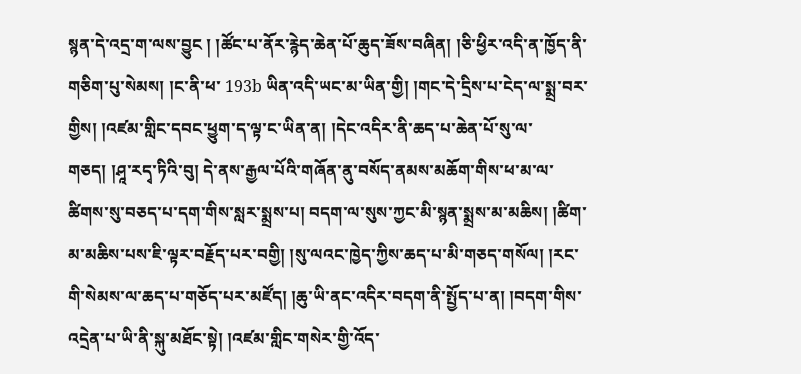སྙན་དེ་འདྲ་ག་ལས་བྱུང ། །ཚོང་པ་ནོར་རྙེད་ཆེན་པོ་ཆུད་ཟོས་བཞིན། །ཅི་ཕྱིར་འདི་ན་ཁྱོད་ནི་གཅིག་པུ་སེམས། །ང་ནི་ཕ་ 193b ཡིན་འདི་ཡང་མ་ཡིན་གྱི། །གང་དེ་དྲིས་པ་ངེད་ལ་སྨྲ་བར་གྱིས། །འཛམ་གླིང་དབང་ཕྱུག་ད་ལྟ་ང་ཡིན་ན། །དེང་འདིར་ནི་ཆད་པ་ཆེན་པོ་སུ་ལ་གཅད། །ཤཱ་རདྭ་ཏིའི་བུ། དེ་ནས་རྒྱལ་པོའི་གཞོན་ནུ་བསོད་ནམས་མཆོག་གིས་ཕ་མ་ལ་ཚིགས་སུ་བཅད་པ་དག་གིས་སླར་སྨྲས་པ། བདག་ལ་སུས་ཀྱང་མི་སྙན་སྨྲས་མ་མཆིས། །ཚིག་མ་མཆིས་པས་ཇི་ལྟར་བརྗོད་པར་བགྱི། །སུ་ལའང་ཁྱེད་ཀྱིས་ཆད་པ་མི་གཅད་གསོལ། །རང་གི་སེམས་ལ་ཆད་པ་གཅོད་པར་མཛོད། །ཆུ་ཡི་ནང་འདིར་བདག་ནི་སྤྱོད་པ་ན། །བདག་གིས་འདྲེན་པ་ཡི་ནི་སྐུ་མཐོང་སྟེ། །འཛམ་གླིང་གསེར་གྱི་འོད་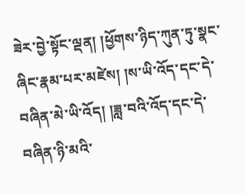ཟེར་བྱེ་སྟོང་ལྡན། །ཕྱོགས་ཉིད་ཀུན་ཏུ་སྣང་ཞིང་རྣམ་པར་མཛེས། །ས་ཡི་འོད་དང་དེ་བཞིན་མེ་ཡི་འོད། །ཟླ་བའི་འོད་དང་དེ་བཞིན་ཉི་མའི་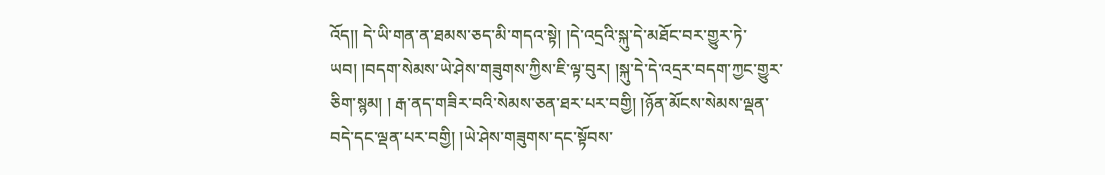འོད།། དེ་ཡི་གན་ན་ཐམས་ཅད་མི་གདའ་སྟེ། །དེ་འདྲའི་སྐུ་དེ་མཐོང་བར་གྱུར་ཏེ་ཡབ། །བདག་སེམས་ཡེ་ཤེས་གཟུགས་ཀྱིས་ཇི་ལྟ་བུར། །སྐུ་དེ་དེ་འདྲར་བདག་ཀྱང་གྱུར་ཅིག་སྙམ། ། རྒ་ནད་གཟིར་བའི་སེམས་ཅན་ཐར་པར་བགྱི། །ཉོན་མོངས་སེམས་ལྡན་བདེ་དང་ལྡན་པར་བགྱི། །ཡེ་ཤེས་གཟུགས་དང་སྟོབས་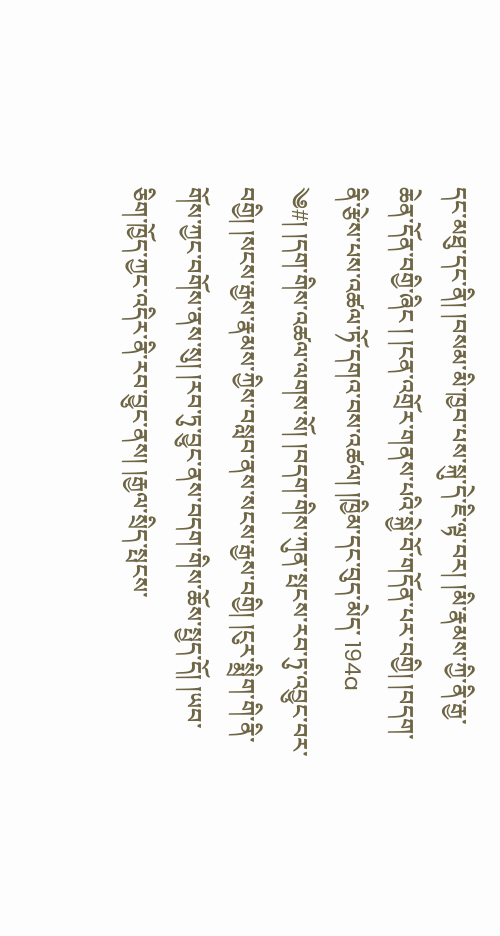དང་མཐུ་དང་ནི། །བསམ་མི་ཁྱབ་པས་སྐུ་དེ་ཇི་ལྟ་བར། །མི་རྣམས་ཀྱི་ནི་རྒྱ་ཆེན་དོན་བགྱི་ཞིང ། །ངན་འགྲོར་གནས་པའི་སྐྱེ་བོ་གདོན་པར་བགྱི། །བདག་ནི་རྩེས་པས་འཚལ་ཏོ་དགའ་བས་འཚལ། །ཁྱིམ་དང་བུད་མེད་ 194a ༄#། །དག་གིས་འཚལ་ལགས་སོ། །བདག་གིས་ཀུན་སྤངས་རབ་ཏུ་འབྱུང་བར་བགྱི། །སངས་རྒྱས་རྣམས་ཀྱིས་བསླབ་ནས་སངས་རྒྱས་བགྱི། །ངུར་སྨྲིག་གི་ནི་གོས་ཀྱང་བགོས་ནས་སུ། །རབ་ཏུ་བྱུང་ནས་བདག་གིས་ཆོས་སྤྱད་དོ། །ཡབ་ཅིག་ཁྱོད་ཀྱང་འདིར་ནི་རབ་བྱུང་ནས། །རྒྱལ་སྲིད་སྤངས་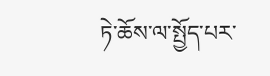ཏེ་ཆོས་ལ་སྤྱོད་པར་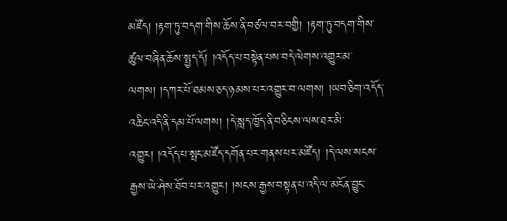མཛོད། །རྟག་ཏུ་བདག་གིས་ཆོས་ནི་བཙལ་བར་བགྱི། །རྟག་ཏུ་བདག་གིས་ཚུལ་བཞིན་ཆོས་སྤྱད་དོ། །འདོད་པ་བསྟེན་པས་བདེ་ལེགས་འགྱུར་མ་ལགས། །དཀར་པོ་ཐམས་ཅད་ཉམས་པར་འགྱུར་བ་ལགས། །ཡབ་ཅིག་འདོད་འཆིང་འདི་ནི་དམ་པོ་ལགས། །དེ་སླད་ཁྱོད་ནི་བཅིངས་ལས་ཐར་མི་འགྱུར། །འདོད་པ་སྤང་མཛོད་དགོན་པར་གནས་པར་མཛོད། །དེ་ལས་སངས་རྒྱས་ཡེ་ཤེས་ཐོབ་པར་འགྱུར། །སངས་རྒྱས་བསྟན་པ་འདི་ལ་མངོན་བྱུང་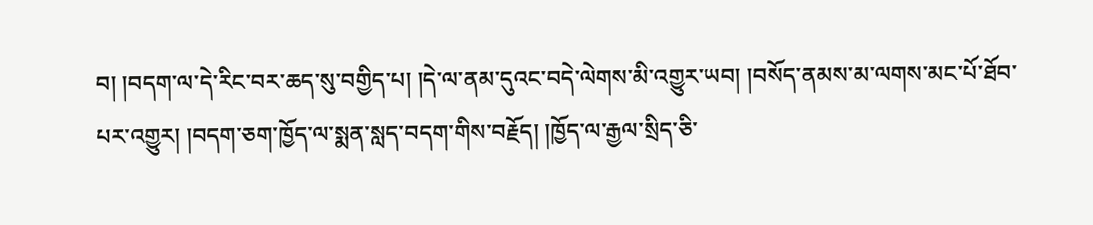བ། །བདག་ལ་དེ་རིང་བར་ཆད་སུ་བགྱིད་པ། །དེ་ལ་ནམ་དུའང་བདེ་ལེགས་མི་འགྱུར་ཡབ། །བསོད་ནམས་མ་ལགས་མང་པོ་ཐོབ་པར་འགྱུར། །བདག་ཅག་ཁྱོད་ལ་སྨན་སླད་བདག་གིས་བརྗོད། །ཁྱོད་ལ་རྒྱལ་སྲིད་ཅི་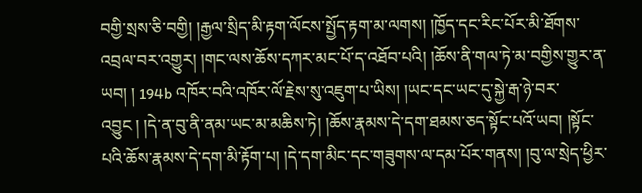བགྱི་སྲས་ཅི་བགྱི། །རྒྱལ་སྲིད་མི་རྟག་ལོངས་སྤྱོད་རྟག་མ་ལགས། །ཁྱོད་དང་རིང་པོར་མི་ཐོགས་འབྲལ་བར་འགྱུར། །གང་ལས་ཆོས་དཀར་མང་པོ་ད་འཐོབ་པའི། །ཆོས་ནི་གལ་ཏེ་མ་བགྱིས་གྱུར་ན་ཡབ། ། 194b འཁོར་བའི་འཁོར་ལོ་རྗེས་སུ་འཇུག་པ་ཡིས། །ཡང་དང་ཡང་དུ་སྐྱེ་རྒ་ཉེ་བར་འབྱུང ། །དེ་ན་བུ་ནི་ནམ་ཡང་མ་མཆིས་ཏེ། །ཆོས་རྣམས་དེ་དག་ཐམས་ཅད་སྟོང་པའོ་ཡབ། །སྟོང་པའི་ཆོས་རྣམས་དེ་དག་མི་རྟོག་པ། །དེ་དག་མིང་དང་གཟུགས་ལ་དམ་པོར་གནས། །བུ་ལ་སྲེད་ཕྱིར་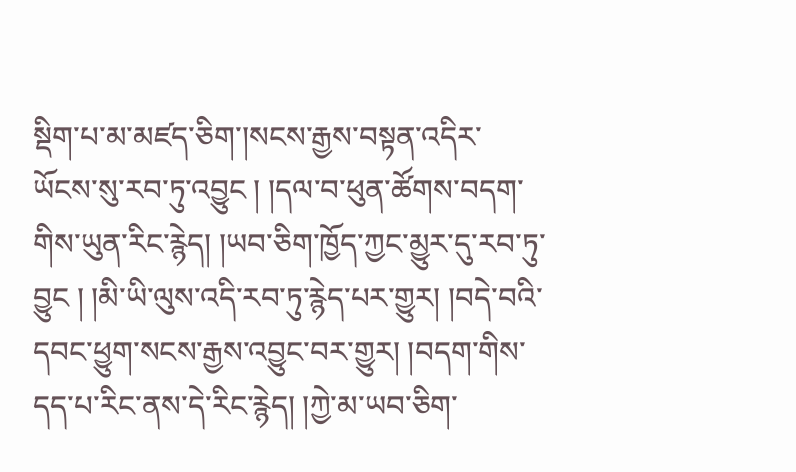སྡིག་པ་མ་མཛད་ཅིག་།སངས་རྒྱས་བསྟན་འདིར་ཡོངས་སུ་རབ་ཏུ་འབྱུང ། །དལ་བ་ཕུན་ཚོགས་བདག་གིས་ཡུན་རིང་རྙེད། །ཡབ་ཅིག་ཁྱོད་ཀྱང་མྱུར་དུ་རབ་ཏུ་བྱུང ། །མི་ཡི་ལུས་འདི་རབ་ཏུ་རྙེད་པར་གྱུར། །བདེ་བའི་དབང་ཕྱུག་སངས་རྒྱས་འབྱུང་བར་གྱུར། །བདག་གིས་དད་པ་རིང་ནས་དེ་རིང་རྙེད། །ཀྱེ་མ་ཡབ་ཅིག་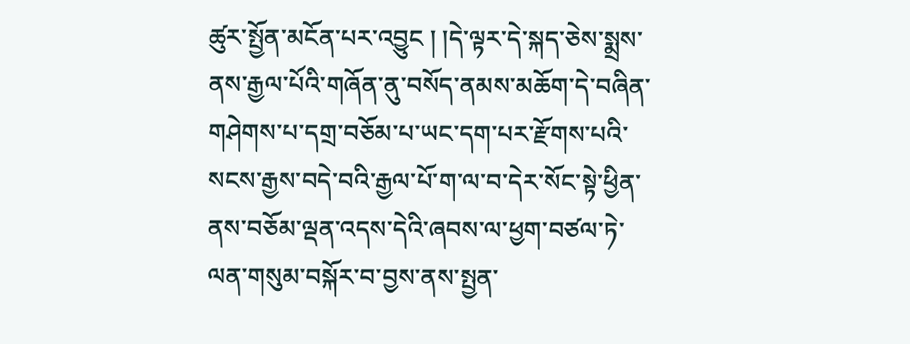ཚུར་སྤྱོན་མངོན་པར་འབྱུང ། །དེ་ལྟར་དེ་སྐད་ཅེས་སྨྲས་ནས་རྒྱལ་པོའི་གཞོན་ནུ་བསོད་ནམས་མཆོག་དེ་བཞིན་གཤེགས་པ་དགྲ་བཅོམ་པ་ཡང་དག་པར་རྫོགས་པའི་སངས་རྒྱས་བདེ་བའི་རྒྱལ་པོ་ག་ལ་བ་དེར་སོང་སྟེ་ཕྱིན་ནས་བཅོམ་ལྡན་འདས་དེའི་ཞབས་ལ་ཕྱག་བཙལ་ཏེ་ལན་གསུམ་བསྐོར་བ་བྱས་ནས་སྤྱན་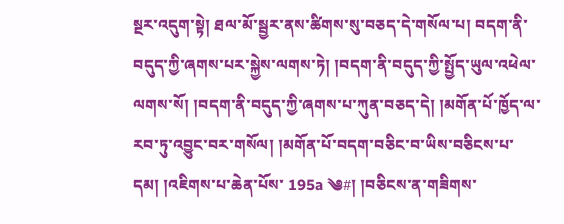སྔར་འདུག་སྟེ། ཐལ་མོ་སྦྱར་ནས་ཚིགས་སུ་བཅད་དེ་གསོལ་པ། བདག་ནི་བདུད་ཀྱི་ཞགས་པར་སྐྱེས་ལགས་ཏེ། །བདག་ནི་བདུད་ཀྱི་སྤྱོད་ཡུལ་འཕེལ་ལགས་སོ། །བདག་ནི་བདུད་ཀྱི་ཞགས་པ་ཀུན་བཅད་དེ། །མགོན་པོ་ཁྱོད་ལ་རབ་ཏུ་འབྱུང་བར་གསོལ། །མགོན་པོ་བདག་བཅིང་བ་ཡིས་བཅིངས་པ་དམ། །འཇིགས་པ་ཆེན་པོས་ 195a ༄#། །བཅིངས་ན་གཟིགས་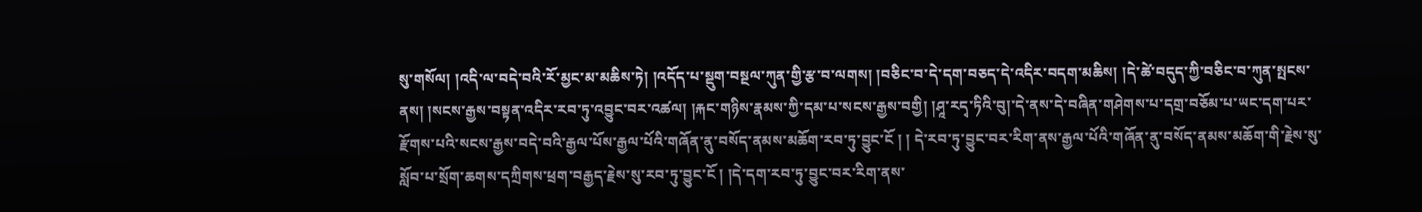སུ་གསོལ། །འདི་ལ་བདེ་བའི་རོ་མྱང་མ་མཆིས་ཏེ། །འདོད་པ་སྡུག་བསྔལ་ཀུན་གྱི་རྩ་བ་ལགས། །བཅིང་བ་དེ་དག་བཅད་དེ་འདིར་བདག་མཆིས། །དེ་ཚེ་བདུད་ཀྱི་བཅིང་བ་ཀུན་སྤངས་ནས། །སངས་རྒྱས་བསྟན་འདིར་རབ་ཏུ་འབྱུང་བར་འཚལ། །རྐང་གཉིས་རྣམས་ཀྱི་དམ་པ་སངས་རྒྱས་བགྱི། །ཤཱ་རདྭ་ཏིའི་བུ།་དེ་ནས་དེ་བཞིན་གཤེགས་པ་དགྲ་བཅོམ་པ་ཡང་དག་པར་རྫོགས་པའི་སངས་རྒྱས་བདེ་བའི་རྒྱལ་པོས་རྒྱལ་པོའི་གཞོན་ནུ་བསོད་ནམས་མཆོག་རབ་ཏུ་བྱུང་ངོ ། ། དེ་རབ་ཏུ་བྱུང་བར་རིག་ནས་རྒྱལ་པོའི་གཞོན་ནུ་བསོད་ནམས་མཆོག་གི་རྗེས་སུ་སློབ་པ་སྲོག་ཆགས་དཀྲིགས་ཕྲག་བརྒྱད་རྗེས་སུ་རབ་ཏུ་བྱུང་ངོ ། །དེ་དག་རབ་ཏུ་བྱུང་བར་རིག་ནས་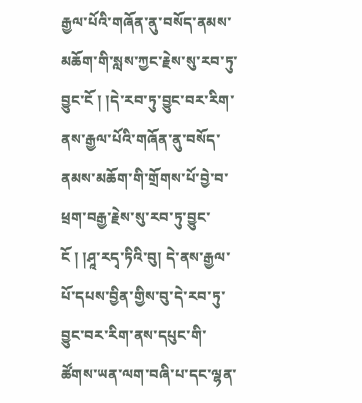རྒྱལ་པོའི་གཞོན་ནུ་བསོད་ནམས་མཆོག་གི་སླས་ཀྱང་རྗེས་སུ་རབ་ཏུ་བྱུང་ངོ ། །དེ་རབ་ཏུ་བྱུང་བར་རིག་ནས་རྒྱལ་པོའི་གཞོན་ནུ་བསོད་ནམས་མཆོག་གི་གྲོགས་པོ་བྱེ་བ་ཕྲག་བརྒྱ་རྗེས་སུ་རབ་ཏུ་བྱུང་ངོ ། །ཤཱ་རདྭ་ཏིའི་བུ། དེ་ནས་རྒྱལ་པོ་དཔས་བྱིན་གྱིས་བུ་དེ་རབ་ཏུ་བྱུང་བར་རིག་ནས་དཔུང་གི་ཚོགས་ཡན་ལག་བཞི་པ་དང་ལྷན་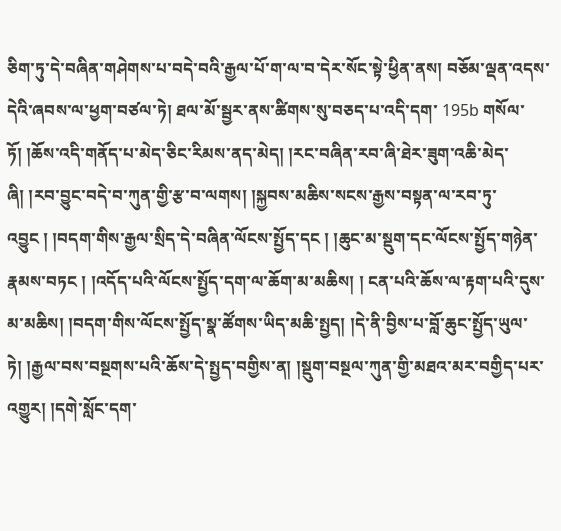ཅིག་ཏུ་དེ་བཞིན་གཤེགས་པ་བདེ་བའི་རྒྱལ་པོ་ག་ལ་བ་དེར་སོང་སྟེ་ཕྱིན་ནས། བཅོམ་ལྡན་འདས་དེའི་ཞབས་ལ་ཕྱག་བཙལ་ཏེ། ཐལ་མོ་སྦྱར་ནས་ཚིགས་སུ་བཅད་པ་འདི་དག་ 195b གསོལ་ཏོ། །ཆོས་འདི་གནོད་པ་མེད་ཅིང་རིམས་ནད་མེད། །རང་བཞིན་རབ་ཞི་ཐེར་ཟུག་འཆི་མེད་ཞི། །རབ་བྱུང་བདེ་བ་ཀུན་གྱི་རྩ་བ་ལགས། །སྐྱབས་མཆིས་སངས་རྒྱས་བསྟན་ལ་རབ་ཏུ་འབྱུང ། །བདག་གིས་རྒྱལ་སྲིད་དེ་བཞིན་ལོངས་སྤྱོད་དང ། །ཆུང་མ་སྡུག་དང་ལོངས་སྤྱོད་གཉེན་རྣམས་བཏང ། །འདོད་པའི་ལོངས་སྤྱོད་དག་ལ་ཆོག་མ་མཆིས། ། ངན་པའི་ཆོས་ལ་རྟག་པའི་དུས་མ་མཆིས། །བདག་གིས་ལོངས་སྤྱོད་སྣ་ཚོགས་ཡིད་མཆི་སྤྱད། །དེ་ནི་བྱིས་པ་བློ་ཆུང་སྤྱོད་ཡུལ་ཏེ། །རྒྱལ་བས་བསྔགས་པའི་ཆོས་དེ་སྤྱད་བགྱིས་ན། །སྡུག་བསྔལ་ཀུན་གྱི་མཐའ་མར་བགྱིད་པར་འགྱུར། །དགེ་སློང་དག་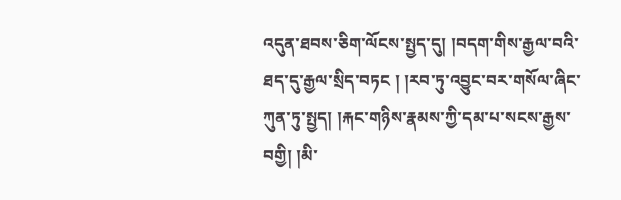འདུན་ཐབས་ཅིག་ལོངས་སྤྱད་དུ། །བདག་གིས་རྒྱལ་བའི་ཐད་དུ་རྒྱལ་སྲིད་བཏང ། །རབ་ཏུ་འབྱུང་བར་གསོལ་ཞིང་ཀུན་ཏུ་སྤྱད། །རྐང་གཉིས་རྣམས་ཀྱི་དམ་པ་སངས་རྒྱས་བགྱི། །མི་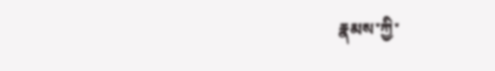རྣམས་ཀྱི་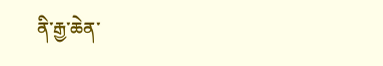ནི་རྒྱ་ཆེན་